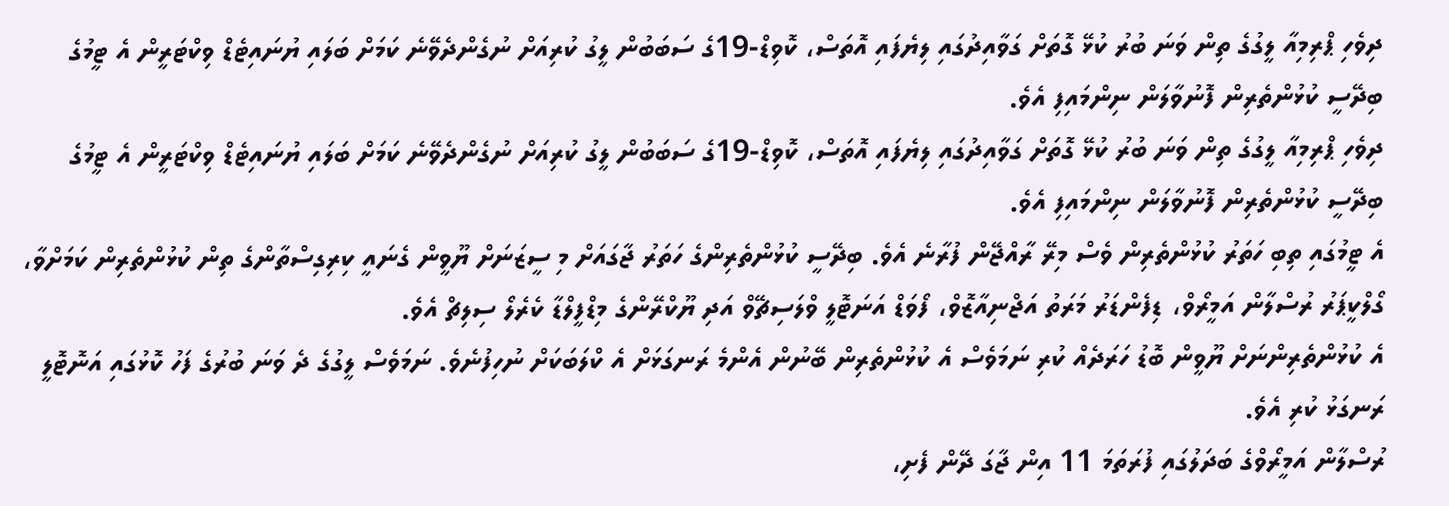ދިވެހި ޕްރިމިއާ ލީގުގެ ތިން ވަނަ ބުރު ކުޅޭ ގޮތަށް ގަވާއިދުގައި ލިޔެފައި އޮތަސް، ކޮވިޑް-19ގެ ސަބަބުން ލީގު ކުރިއަށް ނުގެންދެވޭނެ ކަމަށް ބަލައި ޔުނައިޓެޑް ވިކްޓަރީން އެ ޓީމުގެ ބިދޭސީ ކުޅުންތެރިން ފޮނުވާލަން ނިންމައިފި އެވެ.
ދިވެހި ޕްރިމިއާ ލީގުގެ ތިން ވަނަ ބުރު ކުޅޭ ގޮތަށް ގަވާއިދުގައި ލިޔެފައި އޮތަސް، ކޮވިޑް-19ގެ ސަބަބުން ލީގު ކުރިއަށް ނުގެންދެވޭނެ ކަމަށް ބަލައި ޔުނައިޓެޑް ވިކްޓަރީން އެ ޓީމުގެ ބިދޭސީ ކުޅުންތެރިން ފޮނުވާލަން ނިންމައިފި އެވެ.
އެ ޓީމުގައި ތިބި ހަތަރު ކުޅުންތެރިން ވެސް މިރޭ ރާއްޖޭން ފުރާނެ އެވެ. ބިދޭސީ ކުޅުންތެރިންގެ ހަތަރު ޖާގައަށް މި ސީޒަނަށް ޔޫވީން ގެނައީ ކިރިގިސްތާންގެ ތިން ކުޅުންތެރިން ކަމަށްވާ، ގޯލްކީޕަރު ރުސްލާން އަމީރޯވް، ޑިފެންޑަރު މަރަތު އަޖްނިއާޒޮވް، ފޯވަޑް އަނަޓޮލީ ވްލަސިޗޭވް އަދި ޔޫކްރޭންގެ މިޑްފީލްޑާ ކެރެލޯ ސިލިޗް އެވެ.
އެ ކުޅުންތެރިންނަށް ޔޫވީން ބޮޑު ހަރަދެއް ކުރި ނަމަވެސް އެ ކުޅުންތެރިން ބޭނުން އެންމެ ރަނގަޅަށް އެ ކްލަބަކަށް ނުހިފުނެވެ. ނަމަވެސް ލީގުގެ ދެ ވަނަ ބުރުގެ ފަހު ކޮޅުގައި އަނޮޓޮލީ ރަނގަޅު ކުރި އެވެ.
ރުސްލާން އަމީރޯވްގެ ބަދަލުގައި ފުރަތަމަ 11 އިން ޖާގަ ދޭން ފެށި،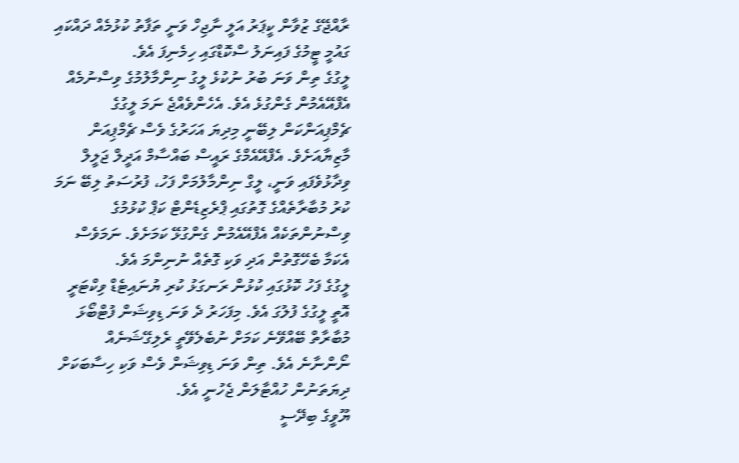ރާއްޖޭގެ ޒުވާން ކީޕަރު އަލީ ނާޖިހް ވަނީ ތަފާތު ކުޅުމެއް ދައްކައި ގައުމީ ޓީމުގެ ފައިނަލު ސްކޮޑްގައި ހިމެނިފަ އެވެ.
ލީގުގެ ތިން ވަނަ ބުރު ނުކުޅެ ލީގު ނިންމާލުމުގެ ވިސްނުމެއް އެފްއޭއެމުން ގެންގުޅެ އެވެ. އެހެންވެއްޖެ ނަމަ ލީގުގެ ޗެމްޕިއަންކަން ލިބޭނީ މިދިޔަ އަހަރުގެ ވެސް ޗެމްޕިއަން މާޒިޔާއަށެވެ. އެފްއޭއެމްގެ ރައީސް ބައްސާމް އަދީލް ޖަލީލް ވިދާޅުވެފައި ވަނީ، ލީގް ނިންމާލުމަށް ފަހު، ފުރުސަތު ލިބޭ ނަމަ ކުރު މުބާރާތެއްގެ ގޮތުގައި ޕްރެޒިޑެންޓް ކަޕް ކުޅުމުގެ ވިސްނުންތަކެއް އެފްއޭއެމުން ގެންގުޅޭ ކަމަށެވެ. ނަމަވެސް އެކަމާ ބެހޭގޮތުން އަދި ވަކި ގޮތެއް ނުނިންމަ އެވެ.
ލީގުގެ ފަހު ކޮޅުގައި ކުޅުން ރަނގަޅު ކުރި ޔުނައިޓެޑް ވިކްޓަރީ އޮތީ ލީގުގެ ފުލުގަ އެވެ. މިފަހަރު ދެ ވަނަ ޑިވިޝަން ފުޓްބޯޅަ މުބާރާތް ބޭއްވޭނެ ކަމަށް ނުބެލެވޭތީ ރެލިގޭޝަނެއް ނޯންނާނެ އެވެ. ތިން ވަނަ ޑިވިޝަން ވެސް ވަކި ހިސާބަކަށް ދިޔަތަނުން ހުއްޓާލަން ޖެހުނީ އެވެ.
ޔޫވީގެ ބިދޭސީ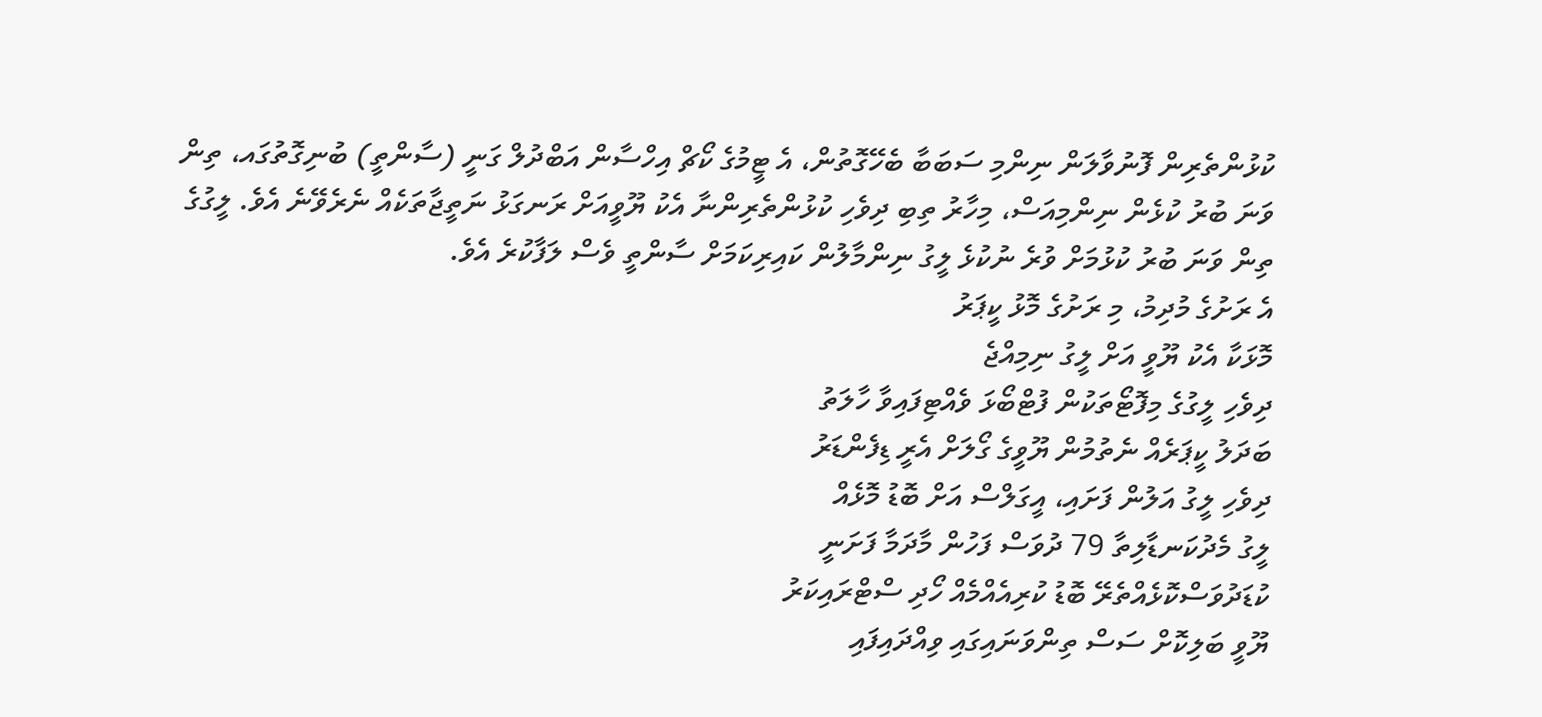ކުޅުންތެރިން ފޮނުވާލަން ނިންމި ސަބަބާ ބެހޭގޮތުން، އެ ޓީމުގެ ކޯޗް އިހްސާން އަބްދުލް ގަނީ (ސާންތީ) ބުނިގޮތުގައ، ތިން ވަނަ ބުރު ކުޅެން ނިންމިއަސް، މިހާރު ތިބި ދިވެހި ކުޅުންތެރިންނާ އެކު ޔޫވީއަށް ރަނގަޅު ނަތީޖާތަކެއް ނެރެވޭނެ އެވެ. ލީގުގެ ތިން ވަނަ ބުރު ކުޅުމަށް ވުރެ ނުކުޅެ ލީގު ނިންމާލުން ކައިރިކަމަށް ސާންތީ ވެސް ލަފާކުރެ އެވެ.
އެ ރަށުގެ މުދިމު، މި ރަށުގެ މޮޅު ކީޕަރު
މޮޅަކާ އެކު ޔޫވީ އަށް ލީގު ނިމިއްޖެ
ދިވެހި ލީގުގެ މިފޮޓޯތަކުން ފުޓްބޯޅަ ވެއްޓިފައިވާ ހާލަތު
ބަދަލު ކީޕަރެއް ނެތުމުން ޔޫވީގެ ގޯލަށް އެރީ ޑިފެންޑަރު
ދިވެހި ލީގު އަލުން ފަށައި، އީގަލްސް އަށް ބޮޑު މޮޅެއް
ލީގު މެދުކަނޑާލިތާ 79 ދުވަސް ފަހުން މާދަމާ ފަށަނީ
ކުޑަދުވަސްކޮޅެއްތެރޭ ބޮޑު ކުރިއެއްމެއް ހޯދި ސްޓްރައިކަރު
ޔޫވީ ބަލިކޮށް ސަސް ތިންވަނައިގައި ވިއްދައިފައި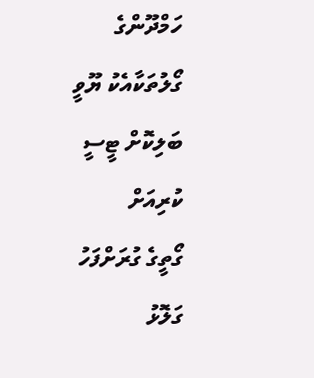ހަމްދޫންގެ ގޯލުތަކާއެކު ޔޫވީ ބަލިކޮށް ޓީސީ ކުރިއަށް
ގޯތީގެ ގުރަށްފަހު ގަލޮޅު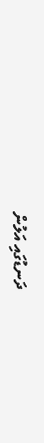ދަނޑުގައި އަލުން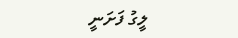ލީގު ފަށަނީ